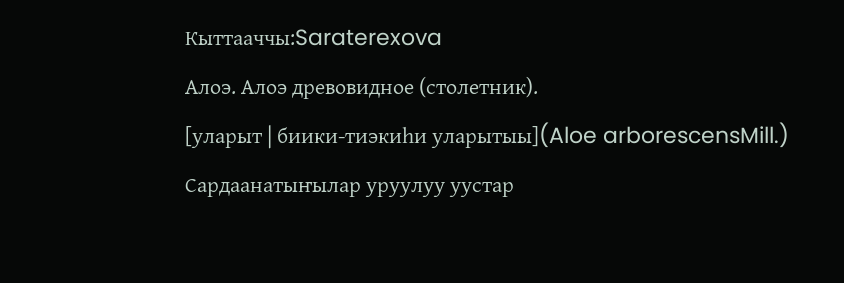Кыттааччы:Saraterexova
Алоэ. Алоэ древовидное (столетник).
[уларыт | биики-тиэкиһи уларытыы](Aloe arborescensMill.)
Сардаанатыҥылар уруулуу уустар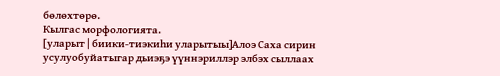бөлөхтөрө.
Кылгас морфологията.
[уларыт | биики-тиэкиһи уларытыы]Алоэ Саха сирин усулуобуйатыгар дьиэҕэ үүннэриллэр элбэх сыллаах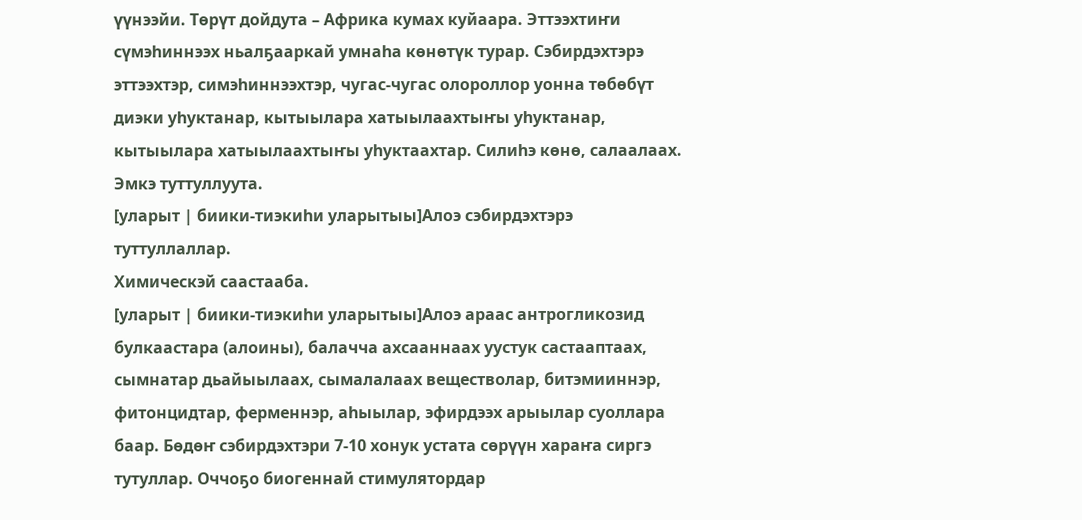үүнээйи. Төрүт дойдута – Африка кумах куйаара. Эттээхтиҥи сүмэhиннээх ньалҕааркай умнаhа көнөтүк турар. Сэбирдэхтэрэ эттээхтэр, симэhиннээхтэр, чугас-чугас олороллор уонна төбөбүт диэки уhуктанар, кытыылара хатыылаахтыҥы уhуктанар, кытыылара хатыылаахтыҥы уhуктаахтар. Силиhэ көнө, салаалаах.
Эмкэ туттуллуута.
[уларыт | биики-тиэкиһи уларытыы]Алоэ сэбирдэхтэрэ туттуллаллар.
Химическэй саастааба.
[уларыт | биики-тиэкиһи уларытыы]Алоэ араас антрогликозид булкаастара (алоины), балачча ахсааннаах уустук састааптаах, сымнатар дьайыылаах, сымалалаах веществолар, битэмииннэр, фитонцидтар, ферменнэр, аhыылар, эфирдээх арыылар суоллара баар. Бөдөҥ сэбирдэхтэри 7-10 хонук устата сөрүүн хараҥа сиргэ тутуллар. Оччоҕо биогеннай стимулятордар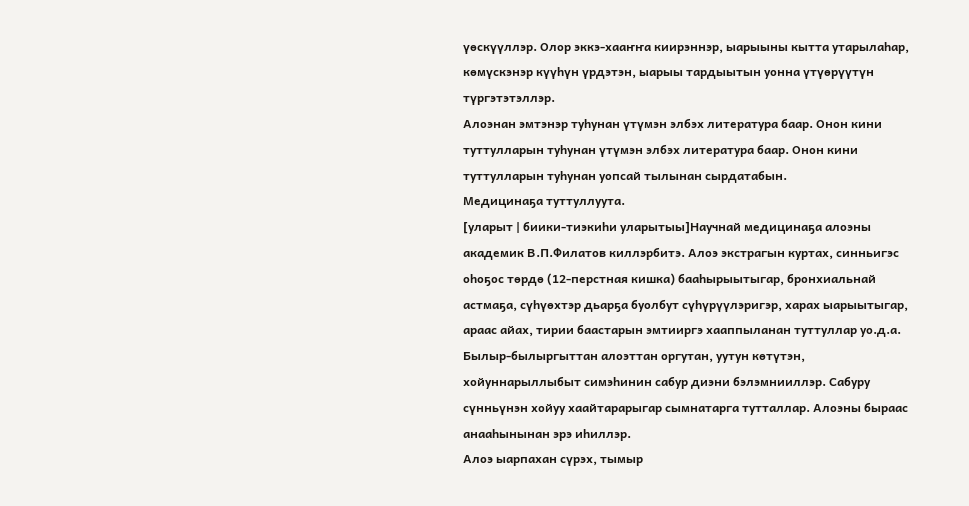үөскүүллэр. Олор эккэ-хааҥҥа киирэннэр, ыарыыны кытта утарылаһар, көмүскэнэр күүһүн үрдэтэн, ыарыы тардыытын уонна үтүөрүүтүн түргэтэтэллэр.
Алоэнан эмтэнэр туһунан үтүмэн элбэх литература баар. Онон кини туттулларын туһунан үтүмэн элбэх литература баар. Онон кини туттулларын туһунан уопсай тылынан сырдатабын.
Медицинаҕа туттуллуута.
[уларыт | биики-тиэкиһи уларытыы]Научнай медицинаҕа алоэны академик В.П.Филатов киллэрбитэ. Алоэ экстрагын куртах, синньигэс оһоҕос төрдө (12-перстная кишка) бааһырыытыгар, бронхиальнай астмаҕа, сүһүөхтэр дьарҕа буолбут сүһүрүүлэригэр, харах ыарыытыгар, араас айах, тирии баастарын эмтииргэ хааппыланан туттуллар уо.д.а. Былыр-былыргыттан алоэттан оргутан, уутун көтүтэн, хойуннарыллыбыт симэһинин сабур диэни бэлэмнииллэр. Сабуру сүнньүнэн хойуу хаайтарарыгар сымнатарга тутталлар. Алоэны быраас анааһынынан эрэ иһиллэр.
Алоэ ыарпахан сүрэх, тымыр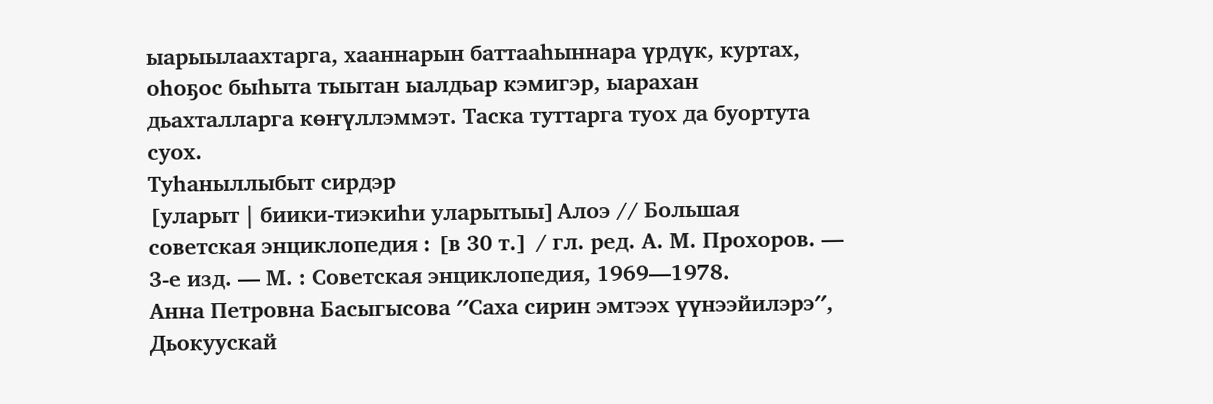ыарыылаахтарга, хааннарын баттааһыннара үрдүк, куртах, оһоҕос быһыта тыытан ыалдьар кэмигэр, ыарахан дьахталларга көҥүллэммэт. Таска туттарга туох да буортута суох.
Туһаныллыбыт сирдэр
[уларыт | биики-тиэкиһи уларытыы]Алоэ // Большая советская энциклопедия : [в 30 т.] / гл. ред. А. М. Прохоров. — 3-е изд. — М. : Советская энциклопедия, 1969—1978.
Анна Петровна Басыгысова ′′Саха сирин эмтээх үүнээйилэрэ′′, Дьокуускай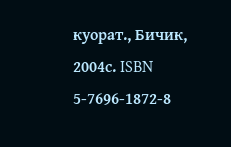куорат., Бичик, 2004с. ISBN 5-7696-1872-8